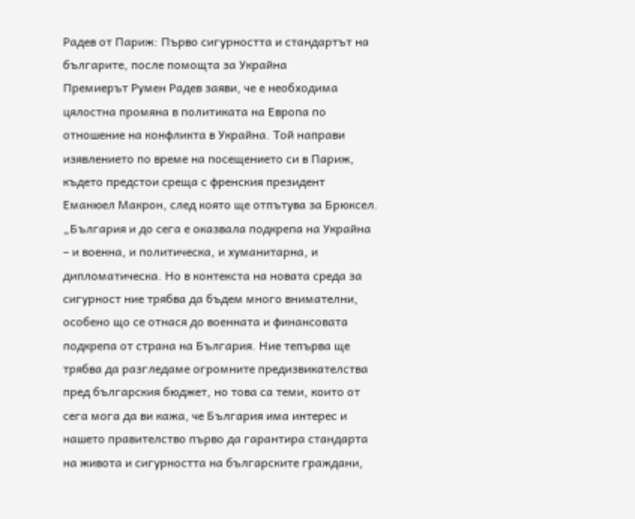Радев от Париж: Първо сигурността и стандартът на българите, после помощта за Украйна
Премиерът Румен Радев заяви, че е необходима цялостна промяна в политиката на Европа по отношение на конфликта в Украйна. Той направи изявлението по време на посещението си в Париж, където предстои среща с френския президент Еманюел Макрон, след която ще отпътува за Брюксел.
„България и до сега е оказвала подкрепа на Украйна – и военна, и политическа, и хуманитарна, и дипломатическа. Но в контекста на новата среда за сигурност ние трябва да бъдем много внимателни, особено що се отнася до военната и финансовата подкрепа от страна на България. Ние тепърва ще трябва да разгледаме огромните предизвикателства пред българския бюджет, но това са теми, които от сега мога да ви кажа, че България има интерес и нашето правителство първо да гарантира стандарта на живота и сигурността на българските граждани,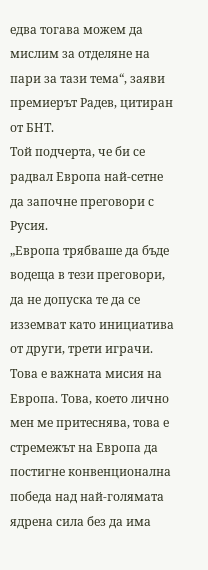едва тогава можем да мислим за отделяне на пари за тази тема“, заяви премиерът Радев, цитиран от БНТ.
Той подчерта, че би се радвал Европа най-сетне да започне преговори с Русия.
„Европа трябваше да бъде водеща в тези преговори, да не допуска те да се изземват като инициатива от други, трети играчи. Това е важната мисия на Европа. Това, което лично мен ме притеснява, това е стремежът на Европа да постигне конвенционална победа над най-голямата ядрена сила без да има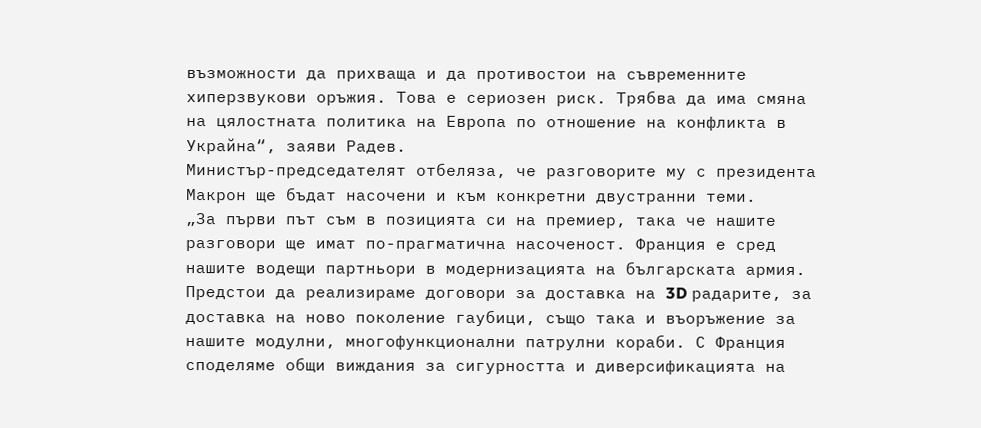възможности да прихваща и да противостои на съвременните хиперзвукови оръжия. Това е сериозен риск. Трябва да има смяна на цялостната политика на Европа по отношение на конфликта в Украйна“, заяви Радев.
Министър-председателят отбеляза, че разговорите му с президента Макрон ще бъдат насочени и към конкретни двустранни теми.
„За първи път съм в позицията си на премиер, така че нашите разговори ще имат по-прагматична насоченост. Франция е сред нашите водещи партньори в модернизацията на българската армия. Предстои да реализираме договори за доставка на 3D радарите, за доставка на ново поколение гаубици, също така и въоръжение за нашите модулни, многофункционални патрулни кораби. С Франция споделяме общи виждания за сигурността и диверсификацията на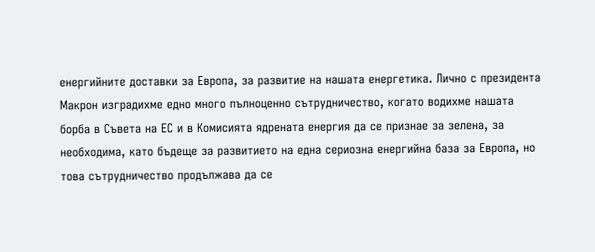енергийните доставки за Европа, за развитие на нашата енергетика. Лично с президента Макрон изградихме едно много пълноценно сътрудничество, когато водихме нашата борба в Съвета на ЕС и в Комисията ядрената енергия да се признае за зелена, за необходима, като бъдеще за развитието на една сериозна енергийна база за Европа, но това сътрудничество продължава да се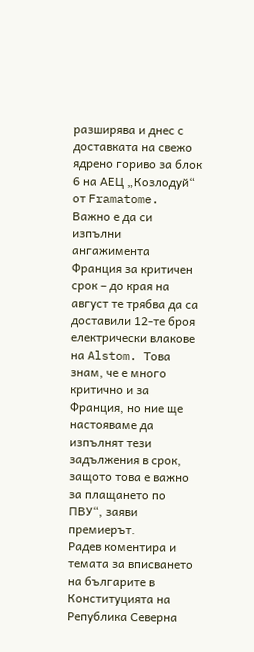разширява и днес с доставката на свежо ядрено гориво за блок 6 на АЕЦ „Козлодуй“ от Framatome. Важно е да си изпълни ангажимента Франция за критичен срок – до края на август те трябва да са доставили 12-те броя електрически влакове на Alstom. Това знам, че е много критично и за Франция, но ние ще настояваме да изпълнят тези задължения в срок, защото това е важно за плащането по ПВУ“, заяви премиерът.
Радев коментира и темата за вписването на българите в Конституцията на Република Северна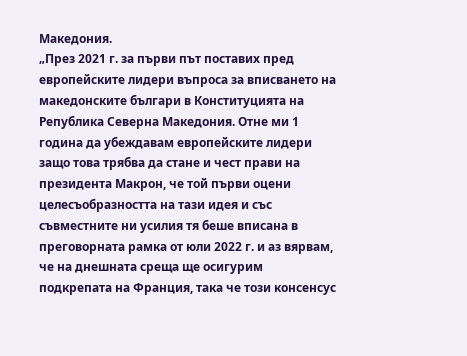Македония.
„През 2021 г. за първи път поставих пред европейските лидери въпроса за вписването на македонските българи в Конституцията на Република Северна Македония. Отне ми 1 година да убеждавам европейските лидери защо това трябва да стане и чест прави на президента Макрон, че той първи оцени целесъобразността на тази идея и със съвместните ни усилия тя беше вписана в преговорната рамка от юли 2022 г. и аз вярвам, че на днешната среща ще осигурим подкрепата на Франция, така че този консенсус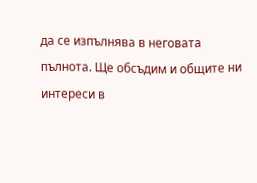да се изпълнява в неговата пълнота. Ще обсъдим и общите ни интереси в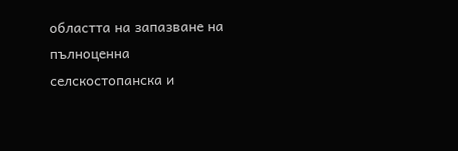областта на запазване на пълноценна селскостопанска и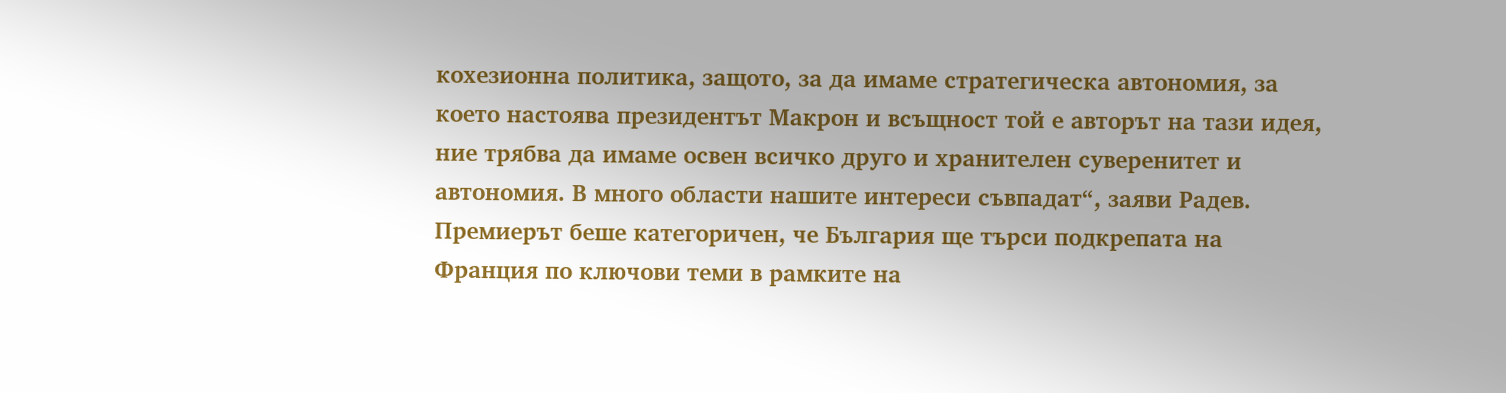кохезионна политика, защото, за да имаме стратегическа автономия, за което настоява президентът Макрон и всъщност той е авторът на тази идея, ние трябва да имаме освен всичко друго и хранителен суверенитет и автономия. В много области нашите интереси съвпадат“, заяви Радев.
Премиерът беше категоричен, че България ще търси подкрепата на Франция по ключови теми в рамките на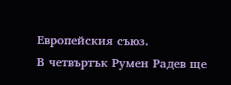Европейския съюз.
В четвъртък Румен Радев ще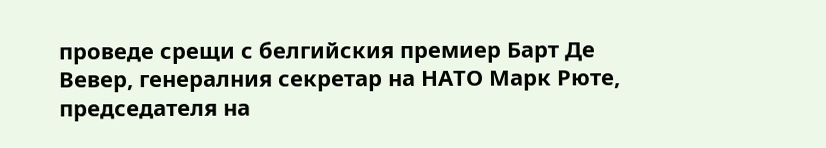проведе срещи с белгийския премиер Барт Де Вевер, генералния секретар на НАТО Марк Рюте, председателя на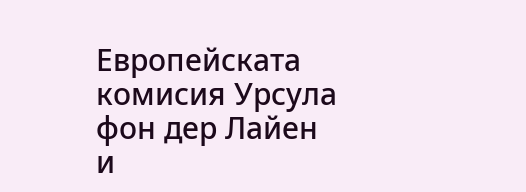Европейската комисия Урсула фон дер Лайен и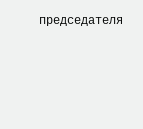председателя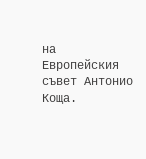на Европейския съвет Антонио Коща.